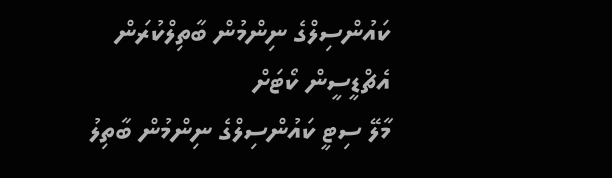ކައުންސިލްގެ ނިންމުން ބާތިލްކުރަން އެޗްޑީސީން ކޯޓަށް
މާލޭ ސިޓީ ކައުންސިލްގެ ނިންމުން ބާތިލު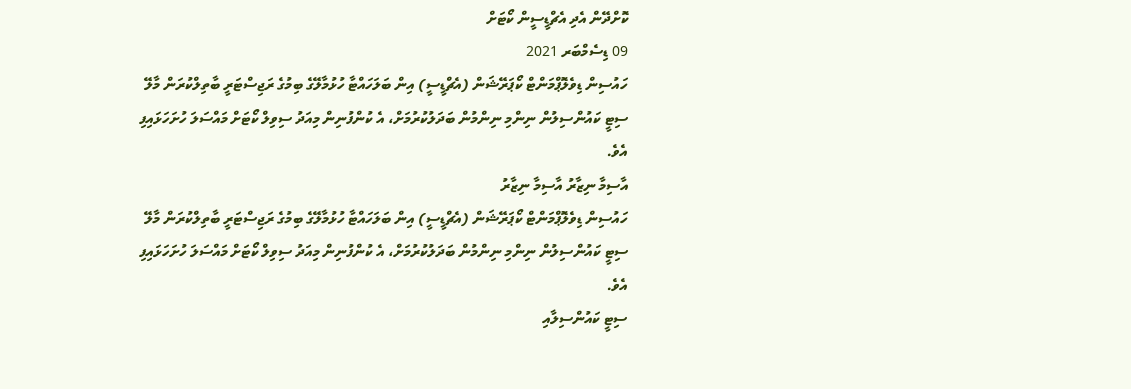ކޮށްދޭން އެދި އެޗްޑީސީން ކޯޓަށް
09 ޑިސެމްބަރ 2021
ހައުސިން ޑިވެލޮޕްމަންޓް ކޯޕަރޭޝަން (އެޗްޑީސީ) އިން ބަލަހައްޓާ ހުޅުމާލޭގެ ބިމުގެ ރަޖިސްޓަރީ ބާތިލްކުރަން މާލޭ ސިޓީ ކައުންސިލުން ނިންމި ނިންމުން ބަދަލުކުރުމަށް، އެ ކުންފުނިން މިއަދު ސިވިލް ކޯޓަށް މައްސަލަ ހުށަހަޅައިފި އެވެ.
އާސިމާ ނިޒާރު އާސިމާ ނިޒާރު
ހައުސިން ޑިވެލޮޕްމަންޓް ކޯޕަރޭޝަން (އެޗްޑީސީ) އިން ބަލަހައްޓާ ހުޅުމާލޭގެ ބިމުގެ ރަޖިސްޓަރީ ބާތިލްކުރަން މާލޭ ސިޓީ ކައުންސިލުން ނިންމި ނިންމުން ބަދަލުކުރުމަށް، އެ ކުންފުނިން މިއަދު ސިވިލް ކޯޓަށް މައްސަލަ ހުށަހަޅައިފި އެވެ.
ސިޓީ ކައުންސިލާއި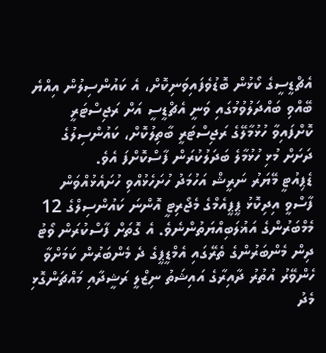އެޗްޑީސީގެ ކޯޅުން ބޮޑުވެފައިވަނިކޮށް، އެ ކައުންސިލުން އިއްޔެ ބޭއްވި ބައްދަލުވުމުގައި ވަނީ އެޗްޑީސީ އަށް ރަޖިސްޓަރީ ކޮށްފައިވާ ހުޅުމާލޭގެ ރަޖިސްޓަރީ ބާތިލުކޮށް، ކައުންސިލުގެ ދަށަށް މުޅި ހުޅުމާލެ ބަދަލުކުރަން ފާސްކޮށްފަ އެވެ.
ޑެޕިއުޓީ މޭޔަރު ނަރީޝް އަހުމަދު ހުށަހެޅުއްވި ހުށައެޅުއްވަން ފާސްވީ އިދިކޮޅު ޕީޕީއެމްގެ މެޖޯރިޓީ އޮންނަ ކައުންސިލްގެ 12 މެމްބަރުންގެ އަޣުލަބިއްޔަތުންނެވެ. އެ ގޮތަށް ފާސްކުރަން ވޯޓު ދިން މެންބަރުންގެ ތެރޭގައި އެމްޑީޕީގެ ދެ މެންބަރުން ކަމަށްވާ ހެންވޭރު އުތުރު ދާއިރާގެ އައިޝަތު ނިޒްލީ ރަޝީދާއި މައްޗަންގޮޅި މެދު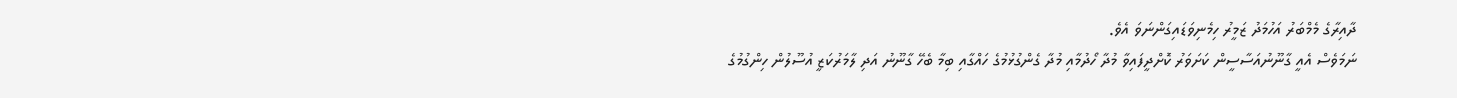ދާއިރާގެ މެމްބަރު އަހުމަދު ޒަމީރު ހިމެނިވަޑައިގަންނަވަ އެވެ.
ނަމަވެސް އެއީ ގާނޫނުއަސާސީން ކަށަވަރު ކޮށްދީފައިވާ މުދާ ހޯދުމާއި މުދާ ގެންގުޅުމުގެ ހައްގާއި ބިމާ ބެހޭ ގާނޫނު އަދި ލާމަރުކަޒީ އުސޫލުން ހިންގުމުގެ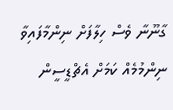ގާނޫނާ ވެސް ހިލާފަށް ނިންމާފައިވާ ނިންމުމެއް ކަމަށް އެޗްޑީސީން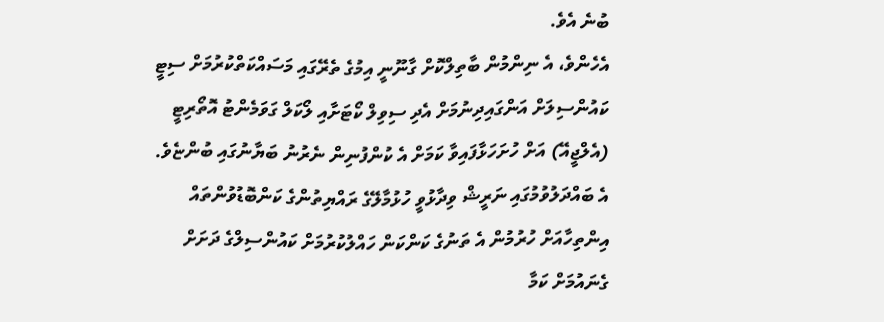ބުނެ އެވެ.
އެހެންވެ، އެ ނިންމުން ބާތިލްކޮށް ގާނޫނީ އިމުގެ ތެރޭގައި މަސައްކަތްކުރުމަށް ސިޓީ ކައުންސިލަށް އަންގައިދިނުމަށް އެދި ސިވިލް ކޯޓަށާއި ލޯކަލް ގަވަމެންޓު އޮތޯރިޓީ (އެލްޖީއޭ) އަށް ހުށަހަޅާފައިވާ ކަމަށް އެ ކުންފުނިން ނެރުނު ބަޔާނުގައި ބުންޏެވެ.
އެ ބައްދަލުވުމުގައި ނަރީޝް ވިދާޅުވީ ހުޅުމާލޭގެ ރައްޔިތުންގެ ކަންބޮޑުވުންތައް އިންތިހާއަށް ހުރުމުން އެ ތަނުގެ ކަންކަން ހައްލުކުރުމަށް ކައުންސިލްގެ ދަށަށް ގެނައުމަށް ކަމާ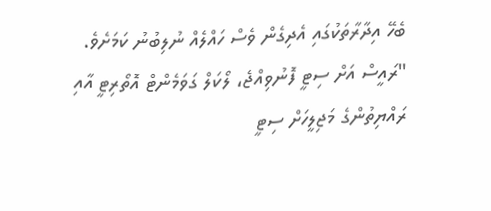ބެހޭ އިދާރާތަކުގައި އެދިގެން ވެސް ހައްލެއް ނުލިބުނު ކަމަށެވެ.
"ރައީސް އަށް ސިޓީ ފޮނުވިއްޖެ، ލޯކަލް ގަވަމެންޓް އޮތޯރިޓީ އާއި ރައްޔިތުންގެ މަޖިލީހަށް ސިޓީ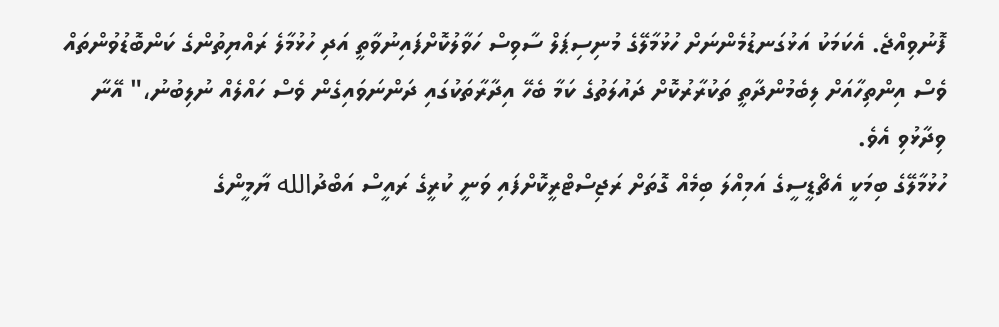ފޮނުވިއްޖެ. އެކަމަކު އަޅުގަނޑުމެންނަށް ހުޅުމާލޭގެ މުނިސިޕަލް ސާވިސް ހަވާލުކޮށްފައިނުވާތީ އަދި ހުޅުމާލެ ރައްޔިތުންގެ ކަންބޮޑުވުންތައް ވެސް އިންތިހާއަށް ލިބެމުންދާތީ ތަކުރާރުކޮށް ދައުލަތުގެ ކަމާ ބެހޭ އިދާރާތަކުގައި ދަންނަވައިގެން ވެސް ހައްލެއް ނުލިބުނު،" އޭނާ ވިދާޅުވި އެވެ.
ހުޅުމާލޭގެ ބިމަކީ އެޗްޑީސީގެ އަމިއްލަ ބިމެއް ގޮތަށް ރަޖިސްޓްރީކޮށްފައި ވަނީ ކުރީގެ ރައީސް އަބްދުالله ޔާމީންގެ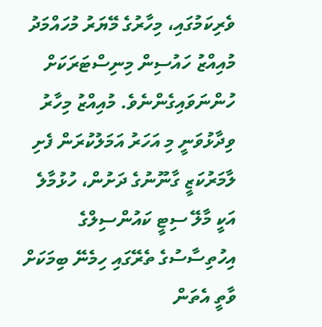ވެރިކަމުގައި، މިހާރުގެ މޭޔަރު މުހައްމަދު މުއިއްޒު ހައުސިން މިނިސްޓަރަކަށް ހުންނަވައިގެންނެވެ. މުއިއްޒު މިހާރު ވިދާޅުވަނީ މި އަހަރު އަމަލުކުރަން ފެށި ލާމަރުކަޒީ ގާނޫނުގެ ދަށުން، ހުޅުމާލެ އަކީ މާލޭ ސިޓީ ކައުންސިލްގެ އިހުތިސާސުގެ ތެރޭގައި ހިމެނޭ ބިމަކަށް ވާތީ އެތަން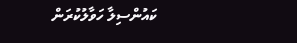ކައުންސިލާ ހަވާލުކުރަން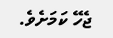ޖެހޭ ކަމަށެވެ.